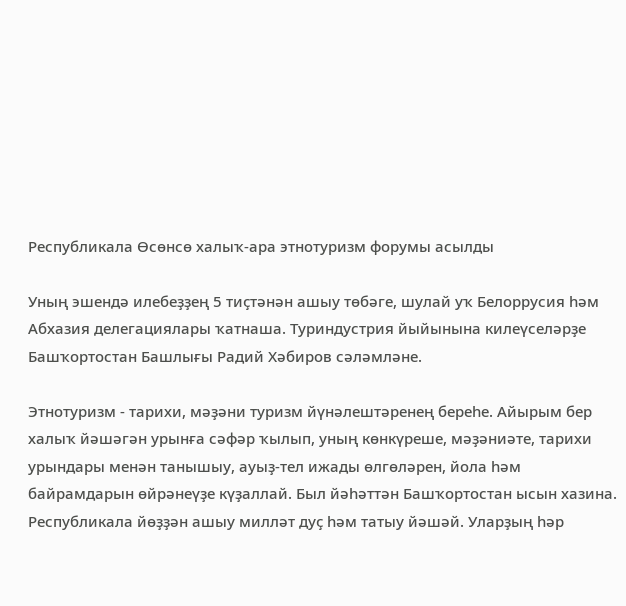Республикала Өсөнсө халыҡ-ара этнотуризм форумы асылды

Уның эшендә илебеҙҙең 5 тиҫтәнән ашыу төбәге, шулай уҡ Белоррусия һәм Абхазия делегациялары ҡатнаша. Туриндустрия йыйынына килеүселәрҙе Башҡортостан Башлығы Радий Хәбиров сәләмләне.

Этнотуризм - тарихи, мәҙәни туризм йүнәлештәренең береһе. Айырым бер халыҡ йәшәгән урынға сәфәр ҡылып, уның көнкүреше, мәҙәниәте, тарихи урындары менән танышыу, ауыҙ-тел ижады өлгөләрен, йола һәм байрамдарын өйрәнеүҙе күҙаллай. Был йәһәттән Башҡортостан ысын хазина. Республикала йөҙҙән ашыу милләт дуҫ һәм татыу йәшәй. Уларҙың һәр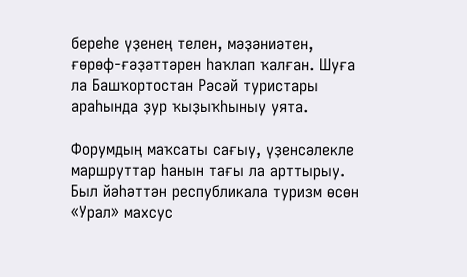береһе үҙенең телен, мәҙәниәтен, ғөрөф-ғәҙәттәрен һаҡлап ҡалған. Шуға ла Башҡортостан Рәсәй туристары араһында ҙур ҡыҙыҡһыныу уята.

Форумдың маҡсаты сағыу, үҙенсәлекле маршруттар һанын тағы ла арттырыу. Был йәһәттән республикала туризм өсөн «Урал» махсус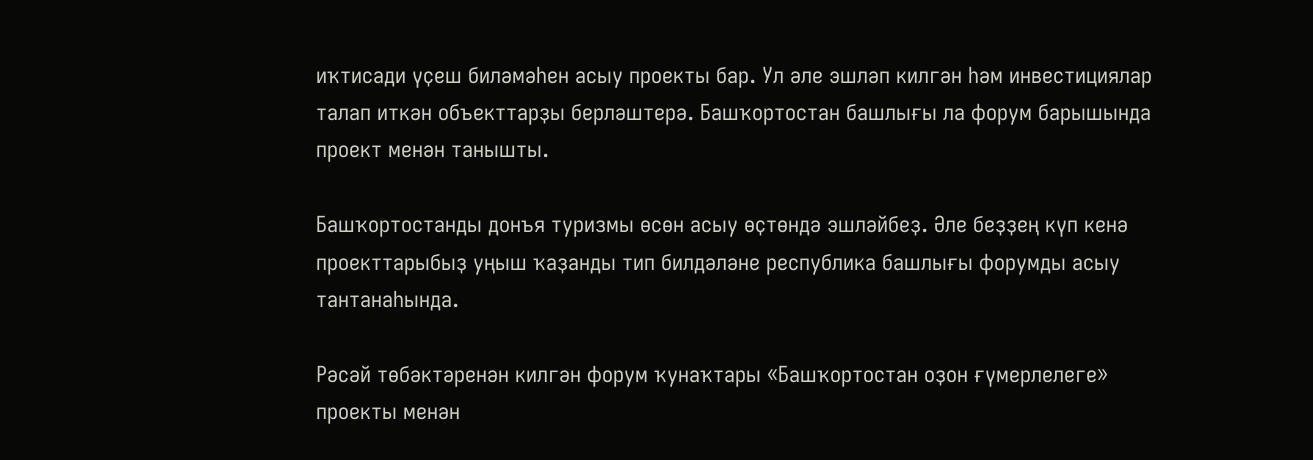иҡтисади үҫеш биләмәһен асыу проекты бар. Ул әле эшләп килгән һәм инвестициялар талап иткән объекттарҙы берләштерә. Башҡортостан башлығы ла форум барышында проект менән танышты.

Башҡортостанды донъя туризмы өсөн асыу өҫтөндә эшләйбеҙ. Әле беҙҙең күп кенә проекттарыбыҙ уңыш ҡаҙанды тип билдәләне республика башлығы форумды асыу тантанаһында.

Рәсәй төбәктәренән килгән форум ҡунаҡтары «Башҡортостан оҙон ғүмерлелеге» проекты менән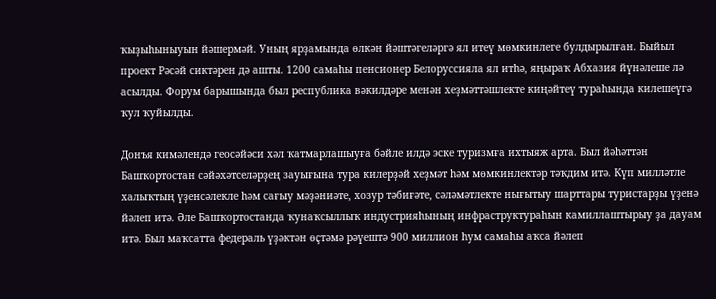ҡыҙыһыныуын йәшермәй. Уның ярҙамында өлкән йәштәгеләргә ял итеү мөмкинлеге булдырылған. Быйыл проект Рәсәй сиктәрен дә ашты. 1200 самаһы пенсионер Белоруссияла ял итһә, яңыраҡ Абхазия йүнәлеше лә асылды. Форум барышында был республика вәкилдәре менән хеҙмәттәшлекте киңәйтеү тураһында килешеүгә ҡул ҡуйылды.

Донъя кимәлендә геосәйәси хәл ҡатмарлашыуға бәйле илдә эске туризмға ихтыяж арта. Был йәһәттән Башҡортостан сәйәхәтселәрҙең зауығына тура килерҙәй хеҙмәт һәм мөмкинлектәр тәҡдим итә. Күп милләтле халыҡтың үҙенсәлекле һәм сағыу мәҙәниәте, хозур тәбиғәте, сәләмәтлекте нығытыу шарттары туристарҙы үҙенә йәлеп итә. Әле Башҡортостанда ҡунаҡсыллыҡ индустрияһының инфраструктураһын камиллаштырыу ҙа дауам итә. Был маҡсатта федераль үҙәктән өҫтәмә рәүештә 900 миллион һум самаһы аҡса йәлеп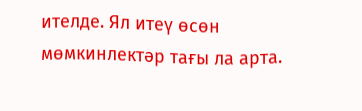ителде. Ял итеү өсөн мөмкинлектәр тағы ла арта.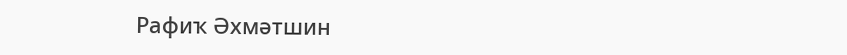Рафиҡ Әхмәтшин